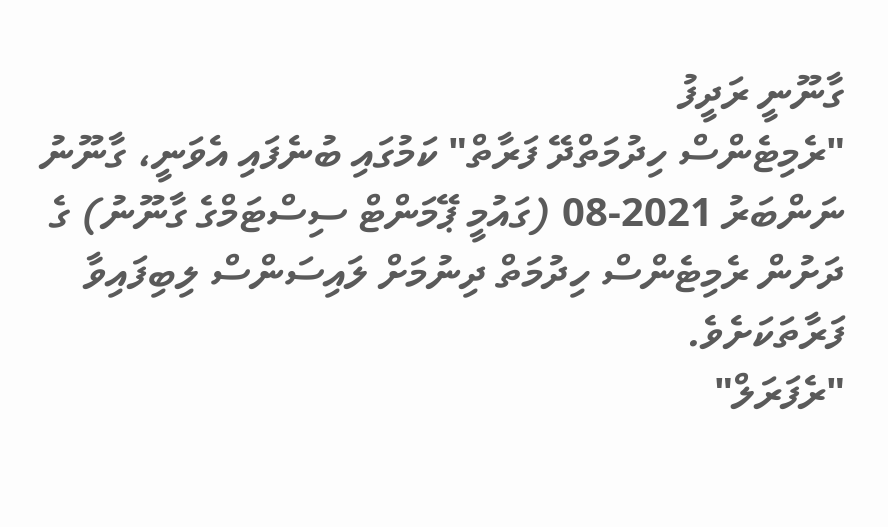ގާނޫނީ ރަދީފު
"ރެމިޓެންސް ހިދުމަތްދޭ ފަރާތް" ކަމުގައި ބުނެފައި އެވަނީ، ގާނޫނު ނަންބަރު 2021-08 (ގައުމީ ޕޭމަންޓް ސިސްޓަމްގެ ގާނޫނު) ގެ ދަށުން ރެމިޓެންސް ހިދުމަތް ދިނުމަށް ލައިސަންސް ލިބިފައިވާ ފަރާތަކަށެވެ.
"ރެފަރަލް"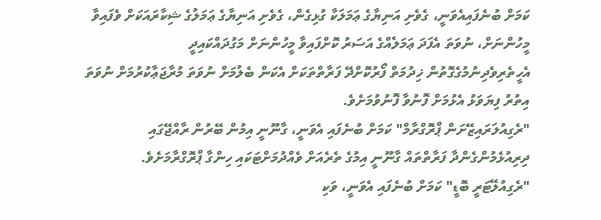ކަމަށް ބުނެފައިއެވަނީ، ގެވެށި އަނިޔާގެ ޢަމަލަކާ ގުޅިގެން، ގެވެށި އަނިޔާގެ ޢަމަލުގެ ޝިކާރައަކަށް ވެފައިވާ މީހުންނަށް، ނުވަތަ އެފަދަ ޢަމަލެއްގެ އަސަރު ކޮށްފައިވާ މީހުންނަށް މަގުދައްކައިދީ އެހީތެރިވެދިނުމުގެގޮތުން ޚިދުމަތް ފޯރުކޮށްދޭ ފަރާތްތަކަށް އެކަން ބެލުމަށް ނުވަތަ މުރާޖަޢާކުރުމަށް ނުވަތަ އިތުރު ފިޔަވަޅު އެޅުމަށް ފޮނުވާ ފޮނުވުމަށެވެ.
"ރެގިއުލަރައިޒޭށަން ޕްރޮގްރާމް" ކަމަށް ބުނެފައި އެވަނީ، ގާނޫނީ އިމުން ބޭރުން ރާއްޖޭގައި ދިރިއުޅެމުންގެންދާ ފަރާތްތައް ގާނޫނީ އިމުގެ ތެރެއަށް ވެއްދުމަށްޓަކައި ހިންގާ ޕްރޮގްރާމަށެވެ.
"ރެގިއުލޭޓަރީ ބޮޑީ" ކަމަށް ބުނެފައި އެވަނީ، ވަކި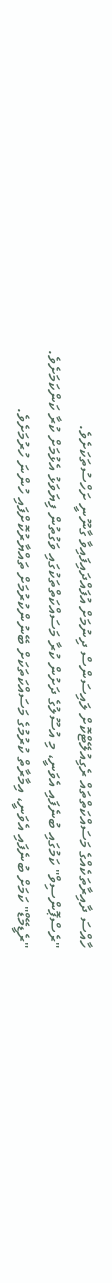ހާއްސަ ދާއިރާތަކެއްގެ މަސައްކަތްތައް ރެގިއުލޭޓްކޮށް ލައިސަންސް ދިނުމަށް އުފައްދައިފައިވާ ގާނޫނީ ށަހްސުތަކަށެވެ.
"ރެސްޕޮންސިވް" ކަމުގައި ބުނެފައި އެވަނީ، މި އުސޫލުގެ ދަށުން ކުރާ މަސައްކަތްތަކުގައި ވަގުތުން ފިޔަވަޅު އެޅުމަށް ކުރާ ކަންކަމަށެވެ.
"ރެޑީމޭޑް" ކަމަށް ބުނެފައި އެވަނީ، އިމާރާތް ކުރުމުގެ މަސައްކަތަކަށް ބޭނުންކުރުމަށް ތައްޔާރުކޮށްފައި ހުންނަ ހުރުމަށެވެ.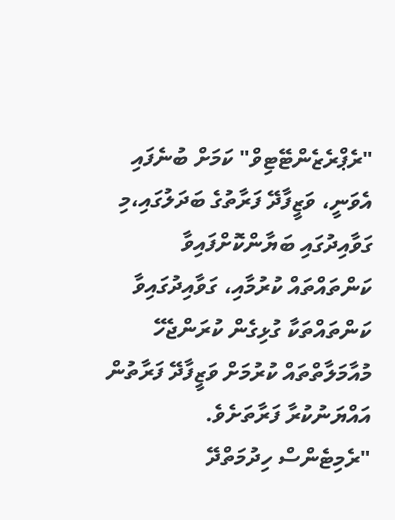"ރެޕްރެޒެންޓޭޓިވް" ކަމަށް ބުނެފައި އެވަނީ، ވަޒީފާދޭ ފަރާތުގެ ބަދަލުގައި،މި ގަވާއިދުގައި ބަޔާންކޮށްފައިވާ ކަންތައްތައް ކުރުމާއި، ގަވާއިދުގައިވާ ކަންތައްތަކާ ގުޅިގެން ކުރަންޖެހޭ މުއާމަލާތްތައް ކުރުމަށް ވަޒީފާދޭ ފަރާތުން އައްޔަނުކުރާ ފަރާތަށެވެ.
"ރެމިޓެންސް ހިދުމަތްދޭ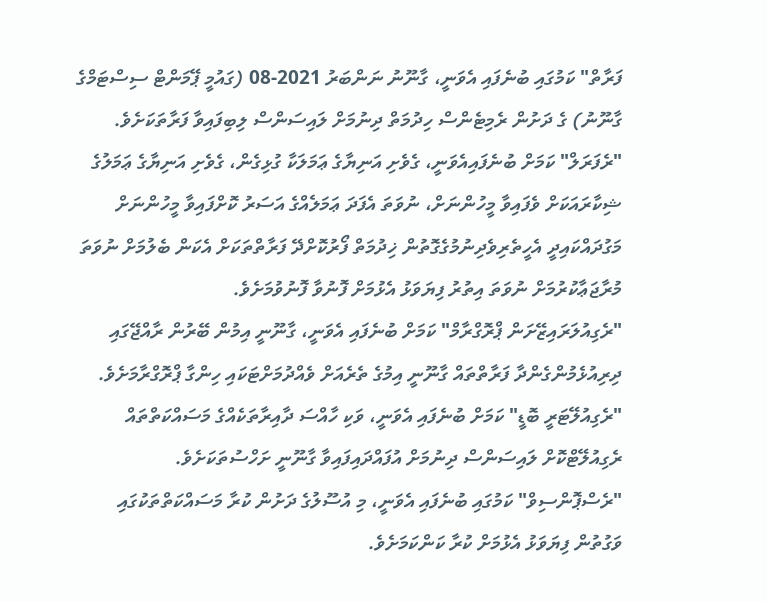ފަރާތް" ކަމުގައި ބުނެފައި އެވަނީ، ގާނޫނު ނަންބަރު 2021-08 (ގައުމީ ޕޭމަންޓް ސިސްޓަމްގެ ގާނޫނު) ގެ ދަށުން ރެމިޓެންސް ހިދުމަތް ދިނުމަށް ލައިސަންސް ލިބިފައިވާ ފަރާތަކަށެވެ.
"ރެފަރަލް" ކަމަށް ބުނެފައިއެވަނީ، ގެވެށި އަނިޔާގެ ޢަމަލަކާ ގުޅިގެން، ގެވެށި އަނިޔާގެ ޢަމަލުގެ ޝިކާރައަކަށް ވެފައިވާ މީހުންނަށް، ނުވަތަ އެފަދަ ޢަމަލެއްގެ އަސަރު ކޮށްފައިވާ މީހުންނަށް މަގުދައްކައިދީ އެހީތެރިވެދިނުމުގެގޮތުން ޚިދުމަތް ފޯރުކޮށްދޭ ފަރާތްތަކަށް އެކަން ބެލުމަށް ނުވަތަ މުރާޖަޢާކުރުމަށް ނުވަތަ އިތުރު ފިޔަވަޅު އެޅުމަށް ފޮނުވާ ފޮނުވުމަށެވެ.
"ރެގިއުލަރައިޒޭށަން ޕްރޮގްރާމް" ކަމަށް ބުނެފައި އެވަނީ، ގާނޫނީ އިމުން ބޭރުން ރާއްޖޭގައި ދިރިއުޅެމުންގެންދާ ފަރާތްތައް ގާނޫނީ އިމުގެ ތެރެއަށް ވެއްދުމަށްޓަކައި ހިންގާ ޕްރޮގްރާމަށެވެ.
"ރެގިއުލޭޓަރީ ބޮޑީ" ކަމަށް ބުނެފައި އެވަނީ، ވަކި ހާއްސަ ދާއިރާތަކެއްގެ މަސައްކަތްތައް ރެގިއުލޭޓްކޮށް ލައިސަންސް ދިނުމަށް އުފައްދައިފައިވާ ގާނޫނީ ށަހްސުތަކަށެވެ.
"ރެސްޕޮންސިވް" ކަމުގައި ބުނެފައި އެވަނީ، މި އުސޫލުގެ ދަށުން ކުރާ މަސައްކަތްތަކުގައި ވަގުތުން ފިޔަވަޅު އެޅުމަށް ކުރާ ކަންކަމަށެވެ.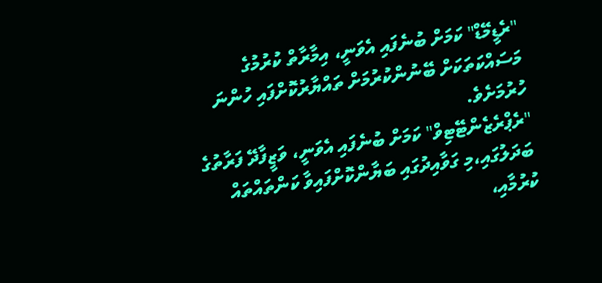"ރެޑީމޭޑް" ކަމަށް ބުނެފައި އެވަނީ، އިމާރާތް ކުރުމުގެ މަސައްކަތަކަށް ބޭނުންކުރުމަށް ތައްޔާރުކޮށްފައި ހުންނަ ހުރުމަށެވެ.
"ރެޕްރެޒެންޓޭޓިވް" ކަމަށް ބުނެފައި އެވަނީ، ވަޒީފާދޭ ފަރާތުގެ ބަދަލުގައި،މި ގަވާއިދުގައި ބަޔާންކޮށްފައިވާ ކަންތައްތައް ކުރުމާއި،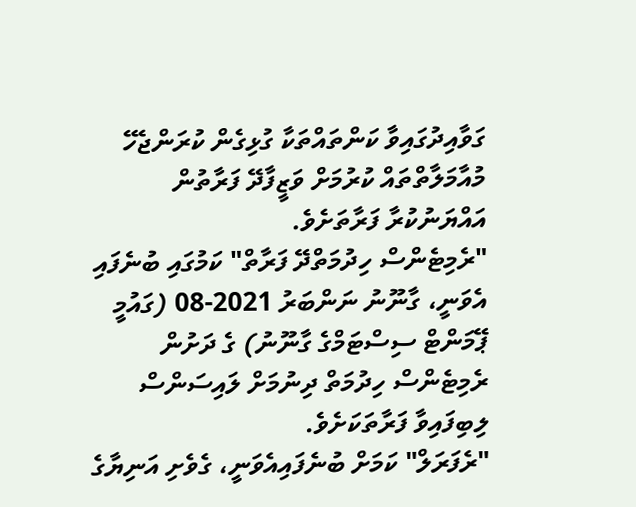ގަވާއިދުގައިވާ ކަންތައްތަކާ ގުޅިގެން ކުރަންޖެހޭ މުއާމަލާތްތައް ކުރުމަށް ވަޒީފާދޭ ފަރާތުން އައްޔަނުކުރާ ފަރާތަށެވެ.
"ރެމިޓެންސް ހިދުމަތްދޭ ފަރާތް" ކަމުގައި ބުނެފައި އެވަނީ، ގާނޫނު ނަންބަރު 2021-08 (ގައުމީ ޕޭމަންޓް ސިސްޓަމްގެ ގާނޫނު) ގެ ދަށުން ރެމިޓެންސް ހިދުމަތް ދިނުމަށް ލައިސަންސް ލިބިފައިވާ ފަރާތަކަށެވެ.
"ރެފަރަލް" ކަމަށް ބުނެފައިއެވަނީ، ގެވެށި އަނިޔާގެ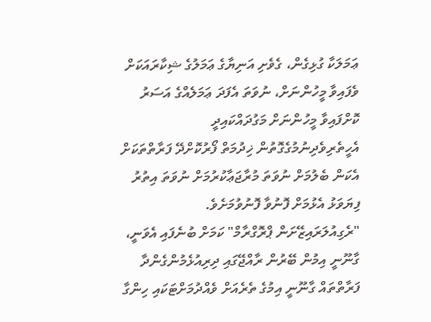ޢަމަލަކާ ގުޅިގެން، ގެވެށި އަނިޔާގެ ޢަމަލުގެ ޝިކާރައަކަށް ވެފައިވާ މީހުންނަށް، ނުވަތަ އެފަދަ ޢަމަލެއްގެ އަސަރު ކޮށްފައިވާ މީހުންނަށް މަގުދައްކައިދީ އެހީތެރިވެދިނުމުގެގޮތުން ޚިދުމަތް ފޯރުކޮށްދޭ ފަރާތްތަކަށް އެކަން ބެލުމަށް ނުވަތަ މުރާޖަޢާކުރުމަށް ނުވަތަ އިތުރު ފިޔަވަޅު އެޅުމަށް ފޮނުވާ ފޮނުވުމަށެވެ.
"ރެގިއުލަރައިޒޭށަން ޕްރޮގްރާމް" ކަމަށް ބުނެފައި އެވަނީ، ގާނޫނީ އިމުން ބޭރުން ރާއްޖޭގައި ދިރިއުޅެމުންގެންދާ ފަރާތްތައް ގާނޫނީ އިމުގެ ތެރެއަށް ވެއްދުމަށްޓަކައި ހިންގާ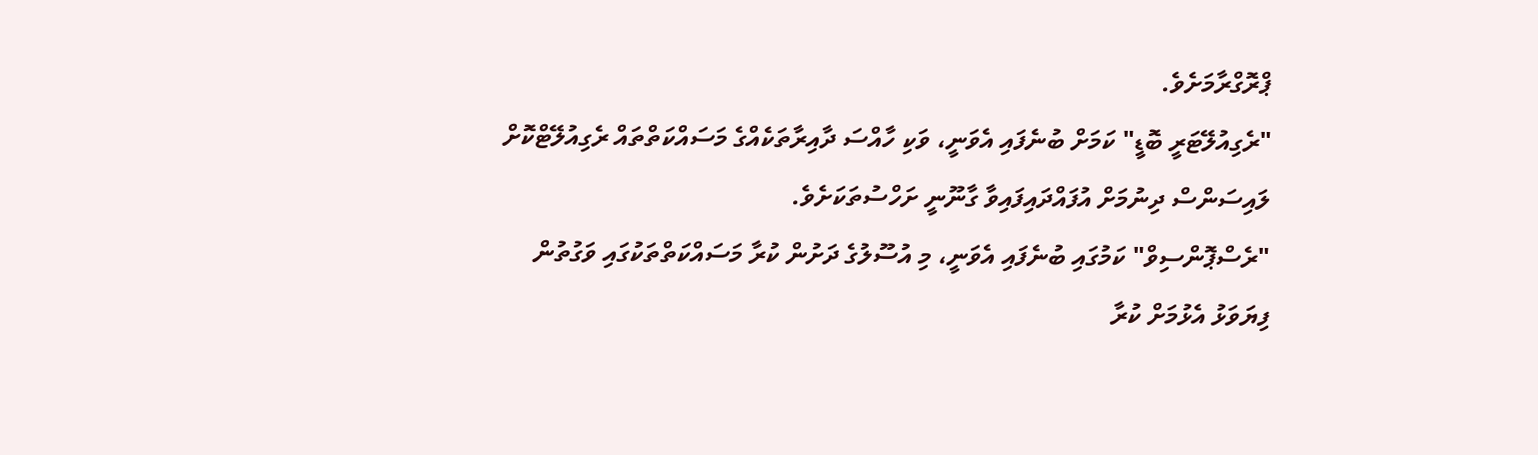ޕްރޮގްރާމަށެވެ.
"ރެގިއުލޭޓަރީ ބޮޑީ" ކަމަށް ބުނެފައި އެވަނީ، ވަކި ހާއްސަ ދާއިރާތަކެއްގެ މަސައްކަތްތައް ރެގިއުލޭޓްކޮށް ލައިސަންސް ދިނުމަށް އުފައްދައިފައިވާ ގާނޫނީ ށަހްސުތަކަށެވެ.
"ރެސްޕޮންސިވް" ކަމުގައި ބުނެފައި އެވަނީ، މި އުސޫލުގެ ދަށުން ކުރާ މަސައްކަތްތަކުގައި ވަގުތުން ފިޔަވަޅު އެޅުމަށް ކުރާ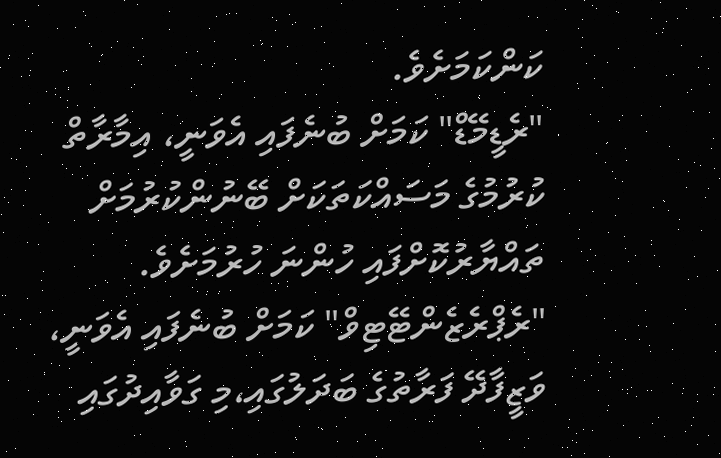ކަންކަމަށެވެ.
"ރެޑީމޭޑް" ކަމަށް ބުނެފައި އެވަނީ، އިމާރާތް ކުރުމުގެ މަސައްކަތަކަށް ބޭނުންކުރުމަށް ތައްޔާރުކޮށްފައި ހުންނަ ހުރުމަށެވެ.
"ރެޕްރެޒެންޓޭޓިވް" ކަމަށް ބުނެފައި އެވަނީ، ވަޒީފާދޭ ފަރާތުގެ ބަދަލުގައި،މި ގަވާއިދުގައި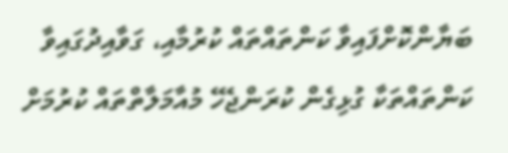ބަޔާންކޮށްފައިވާ ކަންތައްތައް ކުރުމާއި، ގަވާއިދުގައިވާ ކަންތައްތަކާ ގުޅިގެން ކުރަންޖެހޭ މުއާމަލާތްތައް ކުރުމަށް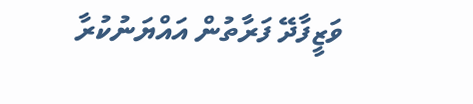ވަޒީފާދޭ ފަރާތުން އައްޔަނުކުރާ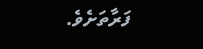ފަރާތަށެވެ.